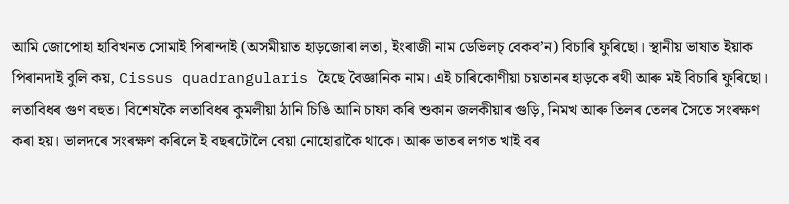আমি জোপোহা হাবিখনত সোমাই পিৰান্দাই (অসমীয়াত হাড়জোৰা লতা, ইংৰাজী নাম ডেভিলচ্ বেকব’ন) বিচাৰি ফুৰিছো। স্থানীয় ভাষাত ইয়াক পিৰানদাই বুলি কয়, Cissus quadrangularis হৈছে বৈজ্ঞানিক নাম। এই চাৰিকোণীয়া চয়তানৰ হাড়কে ৰথী আৰু মই বিচাৰি ফুৰিছো। লতাবিধৰ গুণ বহুত। বিশেষকৈ লতাবিধৰ কুমলীয়া ঠানি চিঙি আনি চাফা কৰি শুকান জলকীয়াৰ গুড়ি, নিমখ আৰু তিলৰ তেলৰ সৈতে সংৰক্ষণ কৰা হয়। ভালদৰে সংৰক্ষণ কৰিলে ই বছৰটোলৈ বেয়া নোহোৱাকৈ থাকে। আৰু ভাতৰ লগত খাই বৰ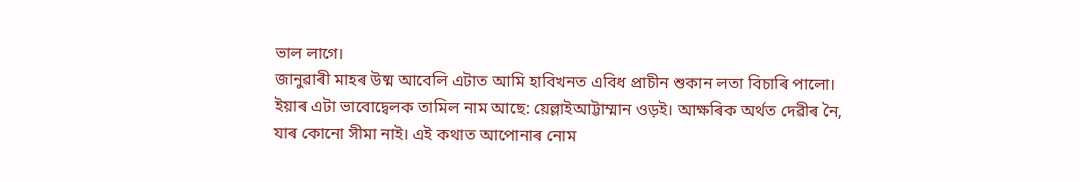ভাল লাগে।
জানুৱাৰী মাহৰ উষ্ম আবেলি এটাত আমি হাবিখনত এবিধ প্ৰাচীন শুকান লতা বিচাৰি পালো। ইয়াৰ এটা ভাবোদ্বেলক তামিল নাম আছে: য়েল্লাইআট্টাম্মান ওড়ই। আক্ষৰিক অৰ্থত দেৱীৰ নৈ, যাৰ কোনো সীমা নাই। এই কথাত আপোনাৰ নোম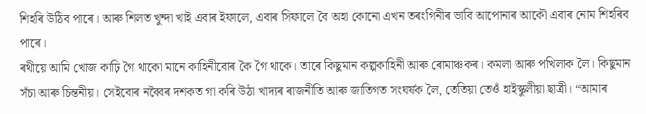শিহৰি উঠিব পাৰে। আৰু শিলত খুন্দা খাই এবাৰ ইফালে, এবাৰ সিফালে বৈ অহা কোনো এখন তৰংগিনীৰ ভাবি আপোনাৰ আকৌ এবাৰ নোম শিহৰিব পাৰে।
ৰথীয়ে আমি খোজ কাঢ়ি গৈ থাকো মানে কাহিনীবোৰ কৈ গৈ থাকে। তাৰে কিছুমান কল্পকাহিনী আৰু ৰোমাঞ্চকৰ। কমলা আৰু পখিলাক লৈ। কিছুমান সঁচা আৰু চিন্তনীয়। সেইবোৰ নব্বৈৰ দশকত গা কৰি উঠা খাদ্যৰ ৰাজনীতি আৰু জাতিগত সংঘৰ্ষক লৈ, তেতিয়া তেওঁ হাইস্কুলীয়া ছাত্ৰী। “আমাৰ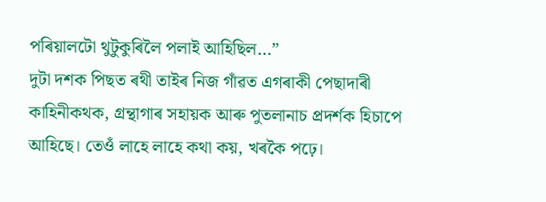পৰিয়ালটো থুটুকুৰিলৈ পলাই আহিছিল…”
দুটা দশক পিছত ৰথী তাইৰ নিজ গাঁৱত এগৰাকী পেছাদাৰী কাহিনীকথক, গ্ৰন্থাগাৰ সহায়ক আৰু পুতলানাচ প্ৰদৰ্শক হিচাপে আহিছে। তেওঁ লাহে লাহে কথা কয়, খৰকৈ পঢ়ে।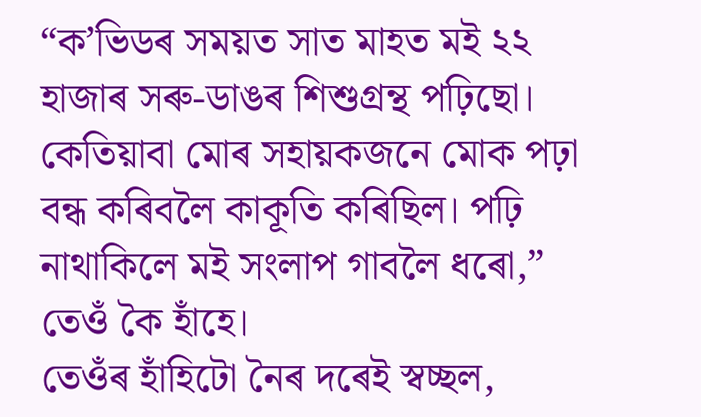“ক’ভিডৰ সময়ত সাত মাহত মই ২২ হাজাৰ সৰু-ডাঙৰ শিশুগ্ৰন্থ পঢ়িছো। কেতিয়াবা মোৰ সহায়কজনে মোক পঢ়া বন্ধ কৰিবলৈ কাকূতি কৰিছিল। পঢ়ি নাথাকিলে মই সংলাপ গাবলৈ ধৰো,” তেওঁ কৈ হাঁহে।
তেওঁৰ হাঁহিটো নৈৰ দৰেই স্বচ্ছল,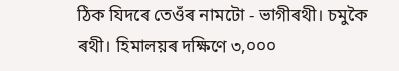ঠিক যিদৰে তেওঁৰ নামটো - ভাগীৰথী। চমুকৈ ৰথী। হিমালয়ৰ দক্ষিণে ৩,০০০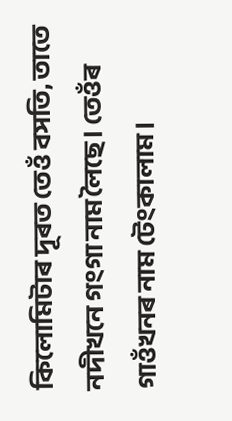কিলোমিটাৰ দূৰত তেওঁ বসতি, তাতে নদীখনে গংগা নাম লৈছে। তেওঁৰ গাওঁখনৰ নাম টেংকালাম।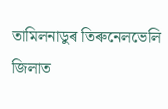তামিলনাডুৰ তিৰুনেলভেলি জিলাত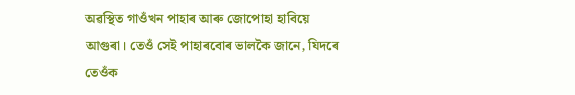অৱস্থিত গাওঁখন পাহাৰ আৰু জোপোহা হাবিয়ে আগুৰা। তেওঁ সেই পাহাৰবোৰ ভালকৈ জানে, যিদৰে তেওঁক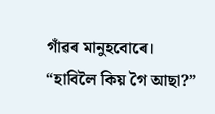গাঁৱৰ মানুহবোৰে।
“হাবিলৈ কিয় গৈ আছা?”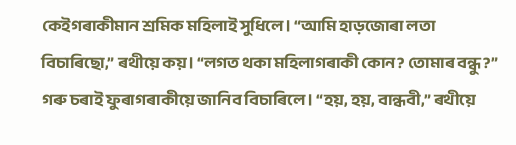কেইগৰাকীমান শ্ৰমিক মহিলাই সুধিলে। “আমি হাড়জোৰা লতা বিচাৰিছো,” ৰথীয়ে কয়। “লগত থকা মহিলাগৰাকী কোন? তোমাৰ বন্ধু?” গৰু চৰাই ফুৰাগৰাকীয়ে জানিব বিচাৰিলে। “হয়, হয়, বান্ধবী,” ৰথীয়ে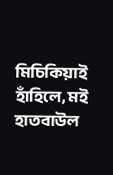মিচিকিয়াই হাঁহিলে, মই হাতবাউল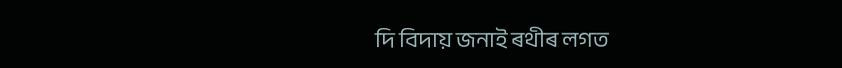দি বিদায় জনাই ৰথীৰ লগত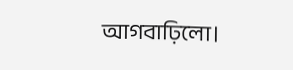আগবাঢ়িলো।